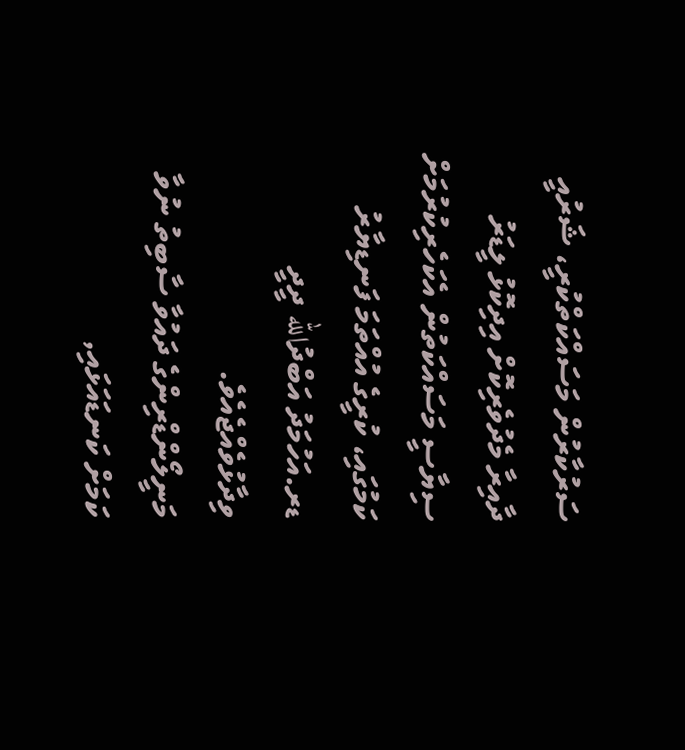ސަރުކާރުން މަސައްކަތްކުރީ، ޝަރުއީ ދާއިރާ މެދުވެރިކޮށް އިދިކޮޅު ލީޑަރު ސިޔާސީ މަސައްކަތުން އެކަހެރިކުރުމަށް ކަމުގައި، ކުރީގެ އުއްތަމަ ފަނޑިޔާރު ޑރ.އަހުމަދު އަބްދުالله ދީދީ ވިދާޅުވެއްޖެއެވެ.
މަނީލޯންޑްރިންގެ ދައުވާ ސާބިތު ނުވާ ކަމަށް ކަނޑައަޅައި,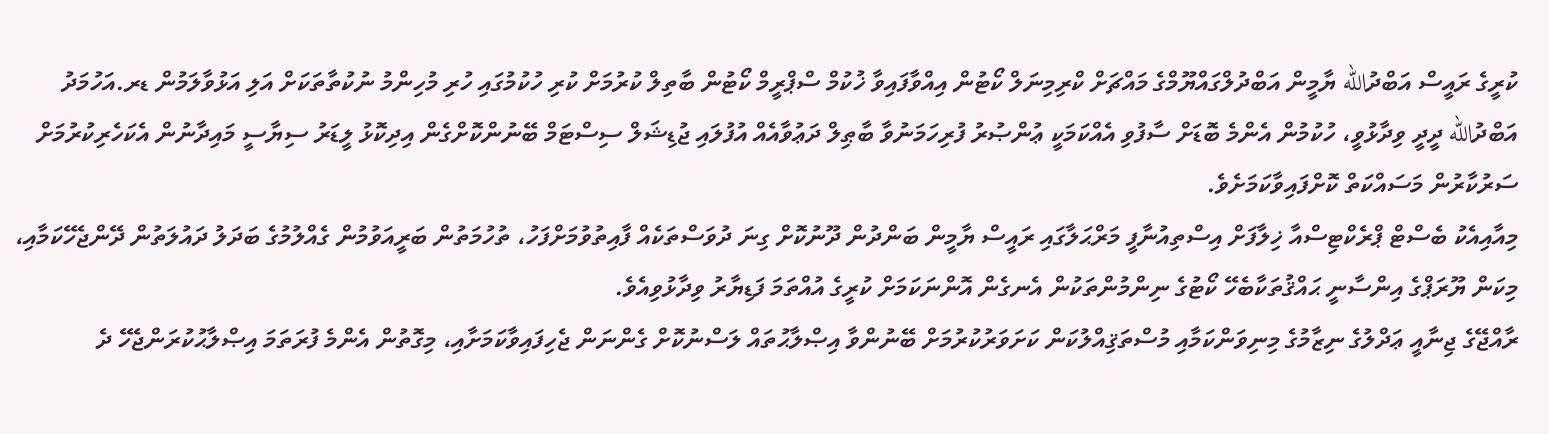ކުރީގެ ރައީސް އަބްދުالله ޔާމީން އަބްދުލްގައްޔޫމްގެ މައްޗަށް ކްރިމިނަލް ކޯޓުން އިއްވާފައިވާ ޚުކުމް ސްޕްރީމް ކޯޓުން ބާތިލް ކުރުމަށް ކުރި ހުކުމުގައި ހުރި މުހިންމު ނުކުތާތަކަށް އަލި އަޅުވާލަމުން ޑރ.އަހުމަދު އަބްދުالله ދީދީ ވިދާޅުވީ، ހުކުމުން އެންމެ ބޮޑަށް ސާފުވި އެއްކަމަކީ ޢުންޞުރު ފުރިހަމަނުވާ ބާޠިލް ދަޢުވާއެއް އުފުލައި ޖުޑިޝަލް ސިސްޓަމް ބޭނުންކޮށްގެން އިދިކޮޅު ލީޑަރު ސިޔާސީ މައިދާނުން އެކަހެރިކުރުމަށް ސަރުކާރުން މަސައްކަތް ކޮށްފައިވާކަމަށެވެ.
މިއާއިއެކު ބެސްޓް ޕްރެކްޓިސްއާ ޚިލާފަށް އިސްތިއުނާފީ މަރްޙަލާގައި ރައީސް ޔާމީން ބަންދުން ދޫނުކޮށް ގިނަ ދުވަސްތަކެއް ފާއިތުވުމަށްފަހު، ތުހުމަތުން ބަރީއަވުމުން ގެއްލުމުގެ ބަދަލު ދައުލަތުން ދޭންޖެހޭކަމާއި، މިކަން ޔޫރަޕްގެ އިންސާނީ ޙައްޤުތަކާބެހޭ ކޯޓުގެ ނިންމުންތަކުން އެނގެން އޮންނަކަމަށް ކުރީގެ އުއްތަމަ ފަޑިޔާރު ވިދާޅުވިއެވެ.
ރާއްޖޭގެ ޖިނާއީ ޢަދްލުގެ ނިޒާމުގެ މިނިވަންކަމާއި މުސްތަޤިއްލުކަން ކަށަވަރުކުރުމަށް ބޭނުންވާ އިޞްލާޙުތައް ލަސްނުކޮށް ގެންނަން ޖެހިފައިވާކަމަށާއި، މިގޮތުން އެންމެ ފުރަތަމަ އިޞްލާޙުކުރަންޖެހޭ ދެ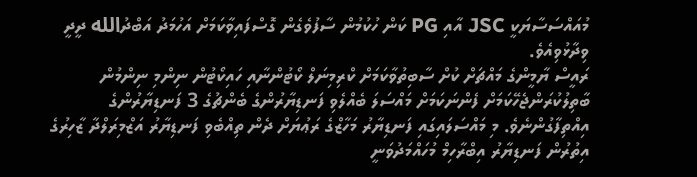މުއައްސަސާޔަކީ JSC އާއި PG ކަން ހުކުމުން ސާފުވެގެން ގޮސްފައިވާކަމަށް އަހުމަދު އަބްދުالله ދީދީ ވިދާޅުވިއެވެ.
ރައީސް ޔާމީންގެ މައްޗަށް ކުށް ސާބިތުވާކަމަށް ކްރިމިނަލް ކޯޓުންނާއި ހައިކޯޓުން ނިންމި ނިންމުން ބާތިލުކުރަންޖެހޭކަމަށް ފެންނަކަމަށް މައްސަލަ ބެއްލެވި ފަނޑިޔާރުންގެ ބެންޗުގެ 3 ފަނޑިޔާރުންގެ އިއްތިފާގުންނެވެ. މި މައްސަލައިގައި ފަނޑިޔާރު މަހާޒްގެ ރަޢުޔަށް ދެން ތިއްބެވި ފަނޑިޔާރު އަޒްމިރަލްދާ ޒާހިރުގެ އިތުރުން ފަނޑިޔާރު އިބްރާހިމް މުހައްމަދުވަނީ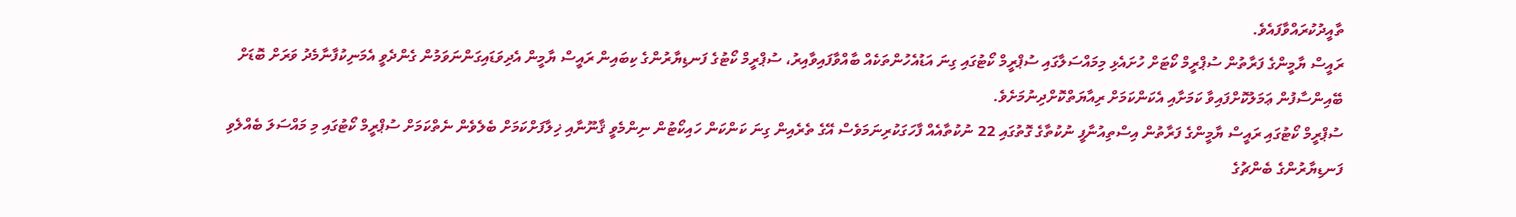ތާއީދުކުރައްވާފައެވެ.
ރައީސް ޔާމީންގެ ފަރާތުން ސުޕްރީމް ކޯޓަށް ހުށައެޅި މިމައްސަލާގައި ސުޕްރީމް ކޯޓުގައި ގިނަ އަޑުއެހުންތަކެއް ބާއްވާފައިވާއިރު، ސުޕްރީމް ކޯޓުގެ ފަނޑިޔާރުންގެ ކިބައިން ރައީސް ޔާމީން އެދިވަޑައިގަންނަވަމުން ގެންދެވީ އެމަނިކުފާނާމެދު ވަރަށް ބޮޑަށް ބޭއިންސާފުން ޢަމަލުކޮށްފައިވާ ކަމަށާއި އެކަންކަމަށް ރިއާޔަތްކޮށްދިނުމަށެވެ.
ސުޕްރީމް ކޯޓުގައި ރައީސް ޔާމީންގެ ފަރާތުން އިސްތިއުނާފީ ނުކުތާގެ ގޮތުގައި 22 ނުކުތާއެއް ފާހަގަކުރިނަމަވެސް އޭގެ ތެރެއިން ގިނަ ކަންކަން ހައިކޯޓުން ނިންމެވީ ޤާނޫނާއި ޚިލާފަށްކަމަށް ބެލެވެން ނެތްކަމަށް ސުޕްރީމް ކޯޓުގައި މި މައްސަލަ ބެއްލެވި ފަނޑިޔާރުންގެ ބެންޗުގެ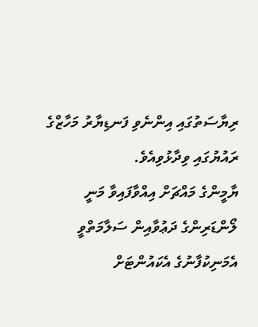ރިޔާސަތުގައި އިންނެވި ފަނޑިޔާރު މަހާޒްގެ ރައުޔުގައި ވިދާޅުވިއެވެ.
ޔާމީންގެ މައްޗަށް އިއްވާފައިވާ މަނީ ލޯންޑަރިންގެ ދަޢުވާއިން ސަލާމަތްވީ އެމަނިކުފާނުގެ އެކައުންޓަށް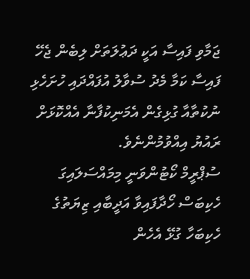ޖަމާވި ފައިސާ އަކީ ދަޢުލަތަށް ލިބެން ޖެހޭ ފައިސާ ކަމާ މެދު ސުވާލު އުފައްދައި ހުށަހެޅި ނުކުތާއާ ގުޅިގެން އެމަނިކުފާނާ އެއްކޮޅަށް ރައުޔު އިއްވުމުންނެވެ.
ސުޕްރީމް ކޯޓުންވަނީ މިމައްސަލައިގަ ހެކިބަސް ހޯދާފައިވާ އަދީބާއި ޒިޔަތުގެ ހެކިބަހާ ގުޅޭ އެހެން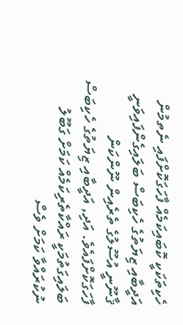ހެކިތަކަކީ ކޮބައިކަމެއް ފާހަގަކޮށްފައި ނެތމުން އަދީބާއި ޒިޔަތުގެ ހެކިބަސް ބަލައިގެންފައިވަނީ ޤާނޫނީ އުސޫލުގެ ތެރެއިން ނޫންކަން ފާހަގަކޮށްފައެވެ. އަދި, އަދީބާއި ޒިޔަތުގެ ހެކިބަސް ބަލައިގަތުމަކީ ރައްކާތެރިކަމެއް ކަމަށް ގަބޫލު ނުކުރައްވާ ކަމަށް ވެސް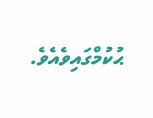ޙުކުމްގައިވެއެވެ.